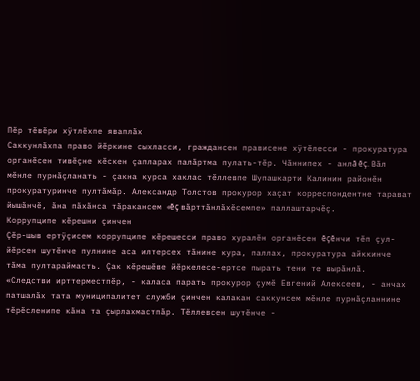Пĕр тĕвĕри хÿтлĕхпе яваплăх
Саккунлăхпа право йĕркине сыхласси, граждансен прависене хÿтĕлесси - прокуратура органĕсен тивĕçне кĕскен çапларах палăртма пулать-тĕр. Чăннипех - анлă ĕç. Вăл мĕнле пурнăçланать - çакна курса хаклас тĕллевпе Шупашкарти Калинин районĕн прокуратуринче пултăмăр. Александр Толстов прокурор хаçат корреспондентне тарават йышăнчĕ, ăна пăхăнса тăракансем «ĕç вăрттăнлăхĕсемпе» паллаштарчĕç.
Коррупципе кĕрешни çинчен
Çĕр-шыв ертÿçисем коррупципе кĕрешесси право хуралĕн органĕсен ĕçĕнчи тĕп çул-йĕрсен шутĕнче пулнине аса илтерсех тăнине кура, паллах, прокуратура айккинче тăма пултараймасть. Çак кĕрешĕве йĕркелесе-ертсе пырать тени те вырăнлă. «Следстви ирттерместпĕр, - каласа парать прокурор çумĕ Евгений Алексеев, - анчах патшалăх тата муниципалитет служби çинчен калакан саккунсем мĕнле пурнăçланнине тĕрĕсленипе кăна та çырлахмастпăр. Тĕллевсен шутĕнче -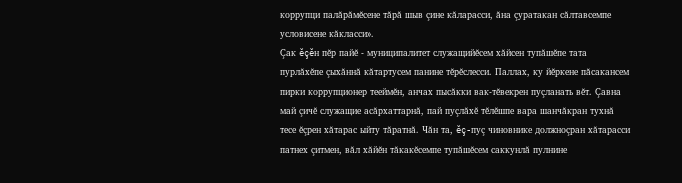коррупци палăрăмĕсене тăрă шыв çине кăларасси, ăна çуратакан сăлтавсемпе условисене кăкласси».
Çак ĕçĕн пĕр пайĕ - муниципалитет служащийĕсем хăйсен тупăшĕпе тата пурлăхĕпе çыхăннă кăтартусем панине тĕрĕслесси. Паллах, ку йĕркене пăсакансем пирки коррупционер тееймĕн, анчах пысăкки вак-тĕвекрен пуçланать вĕт. Çавна май çичĕ служащие асăрхаттарнă, пай пуçлăхĕ тĕлĕшпе вара шанчăкран тухнă тесе ĕçрен хăтарас ыйту тăратнă. Чăн та, ĕç-пуç чиновнике должноçран хăтарасси патнех çитмен, вăл хăйĕн тăкакĕсемпе тупăшĕсем саккунлă пулнине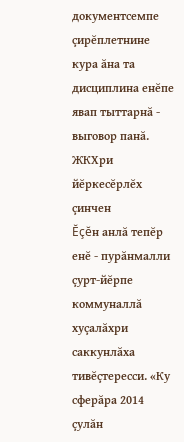документсемпе çирĕплетнине кура ăна та дисциплина енĕпе явап тыттарнă - выговор панă.
ЖКХри йĕркесĕрлĕх çинчен
Ĕçĕн анлă тепĕр енĕ - пурăнмалли çурт-йĕрпе коммуналлă хуçалăхри саккунлăха тивĕçтересси. «Ку сферăра 2014 çулăн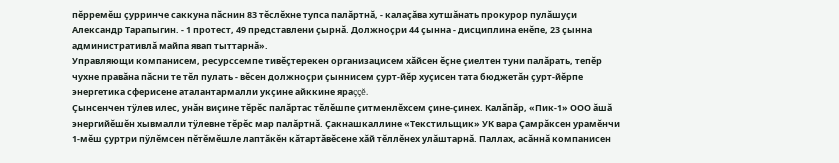пĕрремĕш çурринче саккуна пăснин 83 тĕслĕхне тупса палăртнă, - калаçăва хутшăнать прокурор пулăшуçи Александр Тарапыгин. - 1 протест, 49 представлени çырнă. Должноçри 44 çынна - дисциплина енĕпе, 23 çынна административлă майпа явап тыттарнă».
Управляющи компанисем, ресурссемпе тивĕçтерекен организацисем хăйсен ĕçне çиелтен туни палăрать, тепĕр чухне правăна пăсни те тĕл пулать - вĕсен должноçри çыннисем çурт-йĕр хуçисен тата бюджетăн çурт-йĕрпе энергетика сферисене аталантармалли укçине айккине яраççĕ.
Çынсенчен тÿлев илес, унăн виçине тĕрĕс палăртас тĕлĕшпе çитменлĕхсем çине-çинех. Калăпăр, «Пик-1» ООО ăшă энергийĕшĕн хывмалли тÿлевне тĕрĕс мар палăртнă. Çакнашкаллине «Текстильщик» УК вара Çамрăксен урамĕнчи 1-мĕш çуртри пÿлĕмсен пĕтĕмĕшле лаптăкĕн кăтартăвĕсене хăй тĕллĕнех улăштарнă. Паллах, асăннă компанисен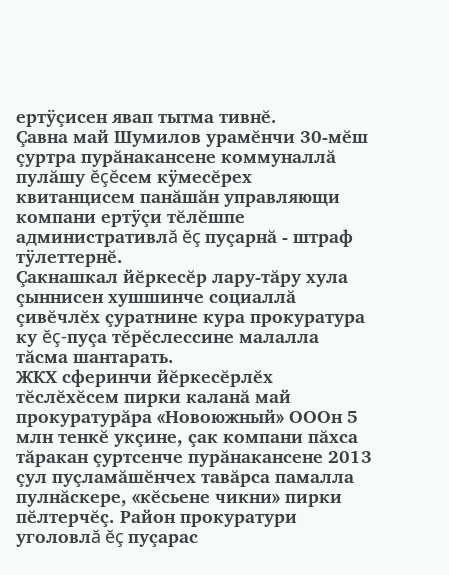ертÿçисен явап тытма тивнĕ.
Çавна май Шумилов урамĕнчи 30-мĕш çуртра пурăнакансене коммуналлă пулăшу ĕçĕсем кÿмесĕрех квитанцисем панăшăн управляющи компани ертÿçи тĕлĕшпе административлă ĕç пуçарнă - штраф тÿлеттернĕ.
Çакнашкал йĕркесĕр лару-тăру хула çыннисен хушшинче социаллă çивĕчлĕх çуратнине кура прокуратура ку ĕç-пуçа тĕрĕслессине малалла тăсма шантарать.
ЖКХ сферинчи йĕркесĕрлĕх тĕслĕхĕсем пирки каланă май прокуратурăра «Новоюжный» ОООн 5 млн тенкĕ укçине, çак компани пăхса тăракан çуртсенче пурăнакансене 2013 çул пуçламăшĕнчех тавăрса памалла пулнăскере, «кĕсьене чикни» пирки пĕлтерчĕç. Район прокуратури уголовлă ĕç пуçарас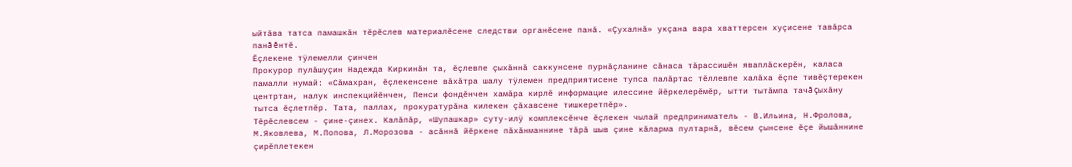ыйтăва татса памашкăн тĕрĕслев материалĕсене следстви органĕсене панă. «Çухалнă» укçана вара хваттерсен хуçисене тавăрса панă ĕнтĕ.
Ĕçлекене тÿлемелли çинчен
Прокурор пулăшуçин Надежда Киркинăн та, ĕçлевпе çыхăннă саккунсене пурнăçланине сăнаса тăрассишĕн яваплăскерĕн, каласа памалли нумай: «Сăмахран, ĕçлекенсене вăхăтра шалу тÿлемен предприятисене тупса палăртас тĕллевпе халăха ĕçпе тивĕçтерекен центртан, налук инспекцийĕнчен, Пенси фондĕнчен хамăра кирлĕ информацие илессине йĕркелерĕмĕр, ытти тытăмпа тачă çыхăну тытса ĕçлетпĕр. Тата, паллах, прокуратурăна килекен çăхавсене тишкеретпĕр».
Тĕрĕслевсем - çине-çинех. Калăпăр, «Шупашкар» суту-илÿ комплексĕнче ĕçлекен чылай предприниматель - В.Ильина, Н.Фролова, М.Яковлева, М.Попова, Л.Морозова - асăннă йĕркене пăхăнманнине тăрă шыв çине кăларма пултарнă, вĕсем çынсене ĕçе йышăннине çирĕплетекен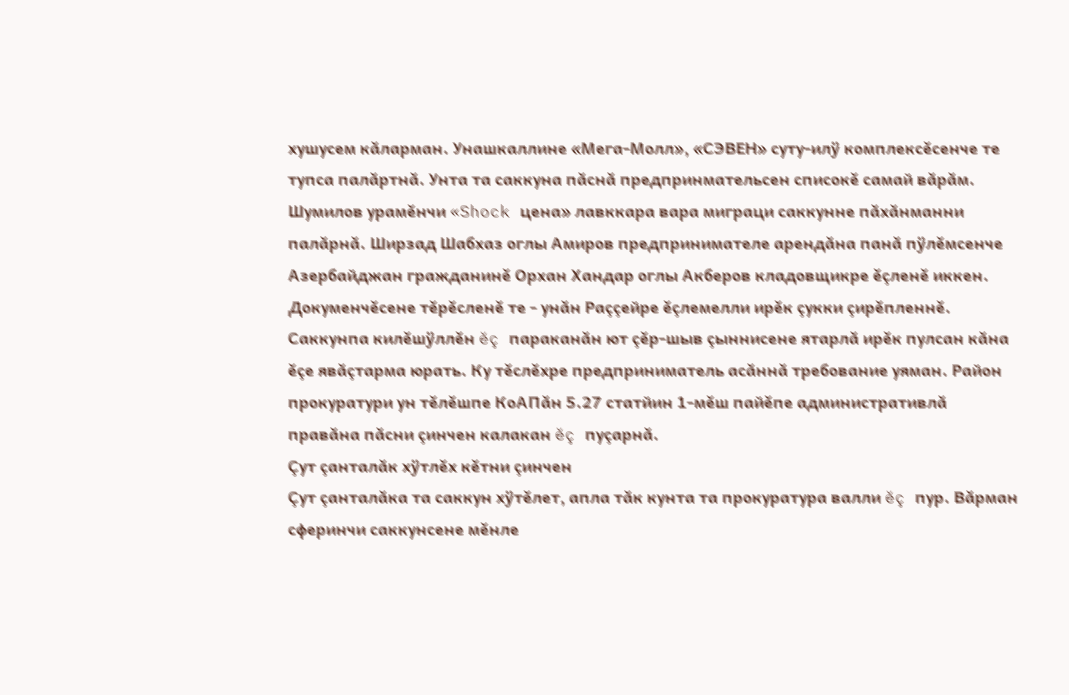хушусем кăларман. Унашкаллине «Мега-Молл», «СЭВЕН» суту-илÿ комплексĕсенче те тупса палăртнă. Унта та саккуна пăснă предпринмательсен списокĕ самай вăрăм.
Шумилов урамĕнчи «Shock цена» лавккара вара миграци саккунне пăхăнманни палăрнă. Ширзад Шабхаз оглы Амиров предпринимателе арендăна панă пÿлĕмсенче Азербайджан гражданинĕ Орхан Хандар оглы Акберов кладовщикре ĕçленĕ иккен. Докуменчĕсене тĕрĕсленĕ те - унăн Раççейре ĕçлемелли ирĕк çукки çирĕпленнĕ. Саккунпа килĕшÿллĕн ĕç параканăн ют çĕр-шыв çыннисене ятарлă ирĕк пулсан кăна ĕçе явăçтарма юрать. Ку тĕслĕхре предприниматель асăннă требование уяман. Район прокуратури ун тĕлĕшпе КоАПăн 5.27 статйин 1-мĕш пайĕпе административлă правăна пăсни çинчен калакан ĕç пуçарнă.
Çут çанталăк хÿтлĕх кĕтни çинчен
Çут çанталăка та саккун хÿтĕлет, апла тăк кунта та прокуратура валли ĕç пур. Вăрман сферинчи саккунсене мĕнле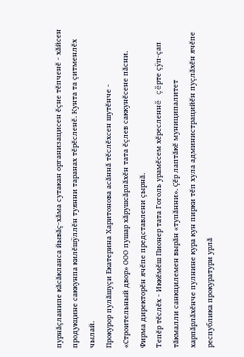пурнăçланипе кăсăкланса йывăç-хăма сутакан организацисен ĕçне тĕпченĕ - хăйсен продукцине саккунпа килĕшÿллĕн туянни таранах тĕрĕсленĕ. Кунта та çитменлĕх чылай.
Прокурор пулăшуçи Екатерина Харитонова асăннă тĕслĕхсен шутĕнче - «Строительный двор» ООО пушар хăрушсăрлăхĕн тата ĕçлев саккунĕсене пăсни. Фирма директорĕн ячĕпе представлени çырнă.
Тепĕр тĕслĕх - Иккĕмĕш Пионер тата Гоголь урамĕсем хĕресленнĕ çĕрте çÿп-çап тăкмалли санкцилемен вырăн «тупăнни». Çĕр лаптăкĕ муниципалитет харпăрлăхĕнче пулнине кура кун пирки тĕп хула администрацийĕн пуçлăхĕн ячĕпе республика прокуратури урлă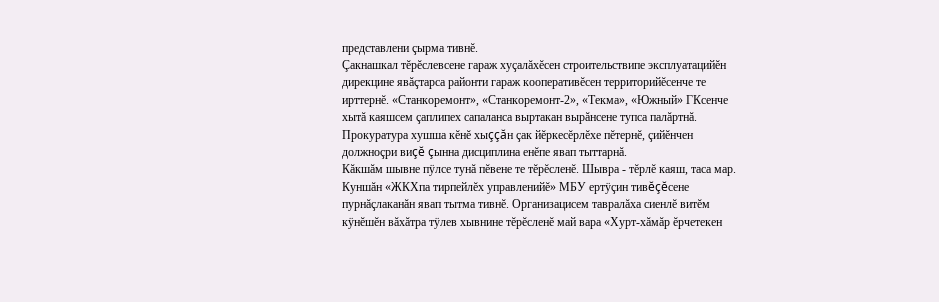представлени çырма тивнĕ.
Çакнашкал тĕрĕслевсене гараж хуçалăхĕсен строительствипе эксплуатацийĕн дирекцине явăçтарса районти гараж кооперативĕсен территорийĕсенче те ирттернĕ. «Станкоремонт», «Станкоремонт-2», «Текма», «Южный» ГКсенче хытă каяшсем çаплипех сапаланса выртакан вырăнсене тупса палăртнă. Прокуратура хушша кĕнĕ хыççăн çак йĕркесĕрлĕхе пĕтернĕ, çийĕнчен должноçри виçĕ çынна дисциплина енĕпе явап тыттарнă.
Кăкшăм шывне пÿлсе тунă пĕвене те тĕрĕсленĕ. Шывра - тĕрлĕ каяш, таса мар. Куншăн «ЖКХпа тирпейлĕх управленийĕ» МБУ ертÿçин тивĕçĕсене пурнăçлаканăн явап тытма тивнĕ. Организацисем тавралăха сиенлĕ витĕм кÿнĕшĕн вăхăтра тÿлев хывнине тĕрĕсленĕ май вара «Хурт-хăмăр ĕрчетекен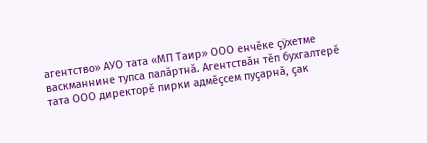агентство» АУО тата «МП Таир» ООО енчĕке çÿхетме васкманнине тупса палăртнă. Агентствăн тĕп бухгалтерĕ тата ООО директорĕ пирки адмĕçсем пуçарнă, çак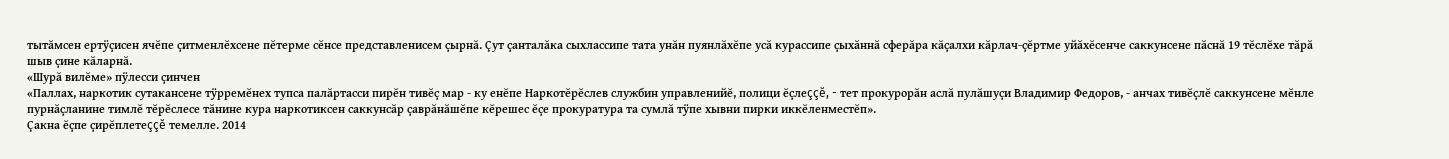тытăмсен ертÿçисен ячĕпе çитменлĕхсене пĕтерме сĕнсе представленисем çырнă. Çут çанталăка сыхлассипе тата унăн пуянлăхĕпе усă курассипе çыхăннă сферăра кăçалхи кăрлач-çĕртме уйăхĕсенче саккунсене пăснă 19 тĕслĕхе тăрă шыв çине кăларнă.
«Шурă вилĕме» пÿлесси çинчен
«Паллах, наркотик сутакансене тÿрремĕнех тупса палăртасси пирĕн тивĕç мар - ку енĕпе Наркотĕрĕслев службин управленийĕ, полици ĕçлеççĕ, - тет прокурорăн аслă пулăшуçи Владимир Федоров, - анчах тивĕçлĕ саккунсене мĕнле пурнăçланине тимлĕ тĕрĕслесе тăнине кура наркотиксен саккунсăр çаврăнăшĕпе кĕрешес ĕçе прокуратура та сумлă тÿпе хывни пирки иккĕленместĕп».
Çакна ĕçпе çирĕплетеççĕ темелле. 2014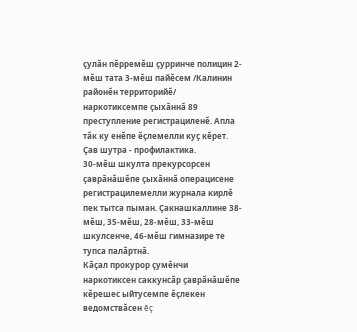çулăн пĕрремĕш çурринче полицин 2-мĕш тата 3-мĕш пайĕсем /Калинин районĕн территорийĕ/ наркотиксемпе çыхăннă 89 преступление регистрациленĕ. Апла тăк ку енĕпе ĕçлемелли куç кĕрет. Çав шутра - профилактика.
30-мĕш шкулта прекурсорсен çаврăнăшĕпе çыхăннă операцисене регистрацилемелли журнала кирлĕ пек тытса пыман. Çакнашкаллине 38-мĕш, 35-мĕш, 28-мĕш, 33-мĕш шкулсенче, 46-мĕш гимназире те тупса палăртнă.
Кăçал прокурор çумĕнчи наркотиксен саккунсăр çаврăнăшĕпе кĕрешес ыйтусемпе ĕçлекен ведомствăсен ĕç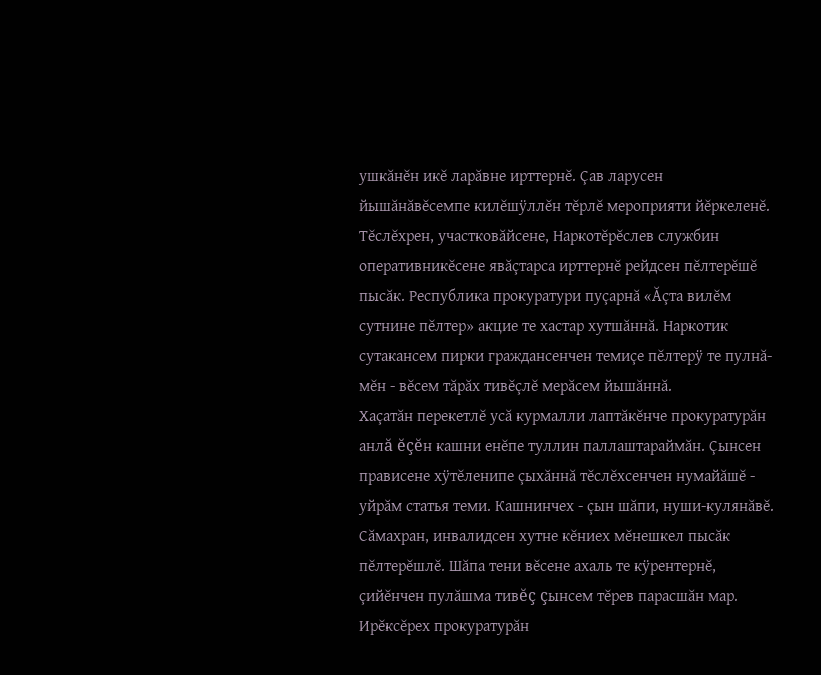ушкăнĕн икĕ ларăвне ирттернĕ. Çав ларусен йышăнăвĕсемпе килĕшÿллĕн тĕрлĕ мероприяти йĕркеленĕ. Тĕслĕхрен, участковăйсене, Наркотĕрĕслев службин оперативникĕсене явăçтарса ирттернĕ рейдсен пĕлтерĕшĕ пысăк. Республика прокуратури пуçарнă «Ăçта вилĕм сутнине пĕлтер» акцие те хастар хутшăннă. Наркотик сутакансем пирки граждансенчен темиçе пĕлтерÿ те пулнă-мĕн - вĕсем тăрăх тивĕçлĕ мерăсем йышăннă.
Хаçатăн перекетлĕ усă курмалли лаптăкĕнче прокуратурăн анлă ĕçĕн кашни енĕпе туллин паллаштараймăн. Çынсен прависене хÿтĕленипе çыхăннă тĕслĕхсенчен нумайăшĕ - уйрăм статья теми. Кашнинчех - çын шăпи, нуши-кулянăвĕ. Сăмахран, инвалидсен хутне кĕниех мĕнешкел пысăк пĕлтерĕшлĕ. Шăпа тени вĕсене ахаль те кÿрентернĕ, çийĕнчен пулăшма тивĕç çынсем тĕрев парасшăн мар. Ирĕксĕрех прокуратурăн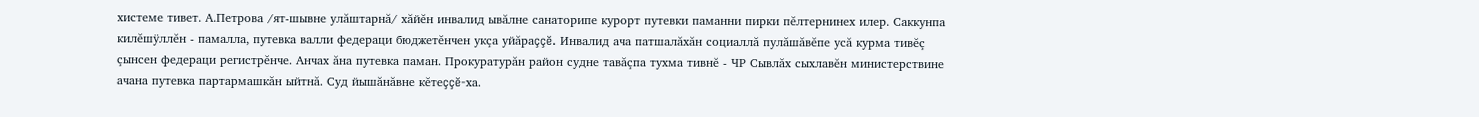хистеме тивет. А.Петрова /ят-шывне улăштарнă/ хăйĕн инвалид ывăлне санаторипе курорт путевки паманни пирки пĕлтернинех илер. Саккунпа килĕшÿллĕн - памалла, путевка валли федераци бюджетĕнчен укçа уйăраççĕ. Инвалид ача патшалăхăн социаллă пулăшăвĕпе усă курма тивĕç çынсен федераци регистрĕнче. Анчах ăна путевка паман. Прокуратурăн район судне тавăçпа тухма тивнĕ - ЧР Сывлăх сыхлавĕн министерствине ачана путевка партармашкăн ыйтнă. Суд йышăнăвне кĕтеççĕ-ха.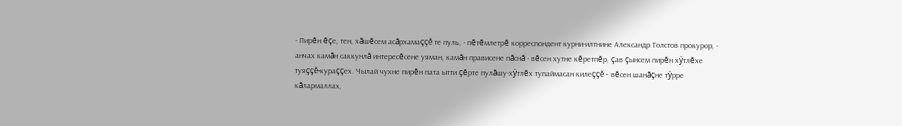- Пирĕн ĕçе, тен, хăшĕсем асăрхамаççĕ те пуль, - пĕтĕмлетрĕ корреспондент курни-илтнине Александр Толстов прокурор, - анчах камăн саккунлă интересĕсене уяман, камăн прависене пăснă - вĕсен хутне кĕретпĕр, çав çынсем пирĕн хÿтлĕхе туяççĕ-кураççех. Чылай чухне пирĕн пата ытти çĕрте пулăшу-хÿтлĕх тупаймасан килеççĕ - вĕсен шанăçне тÿрре кăлармаллах,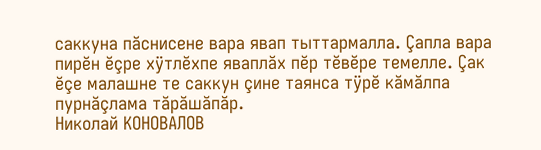саккуна пăснисене вара явап тыттармалла. Çапла вара пирĕн ĕçре хÿтлĕхпе яваплăх пĕр тĕвĕре темелле. Çак ĕçе малашне те саккун çине таянса тÿрĕ кăмăлпа пурнăçлама тăрăшăпăр.
Николай КОНОВАЛОВ